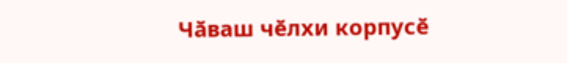Чӑваш чӗлхи корпусӗ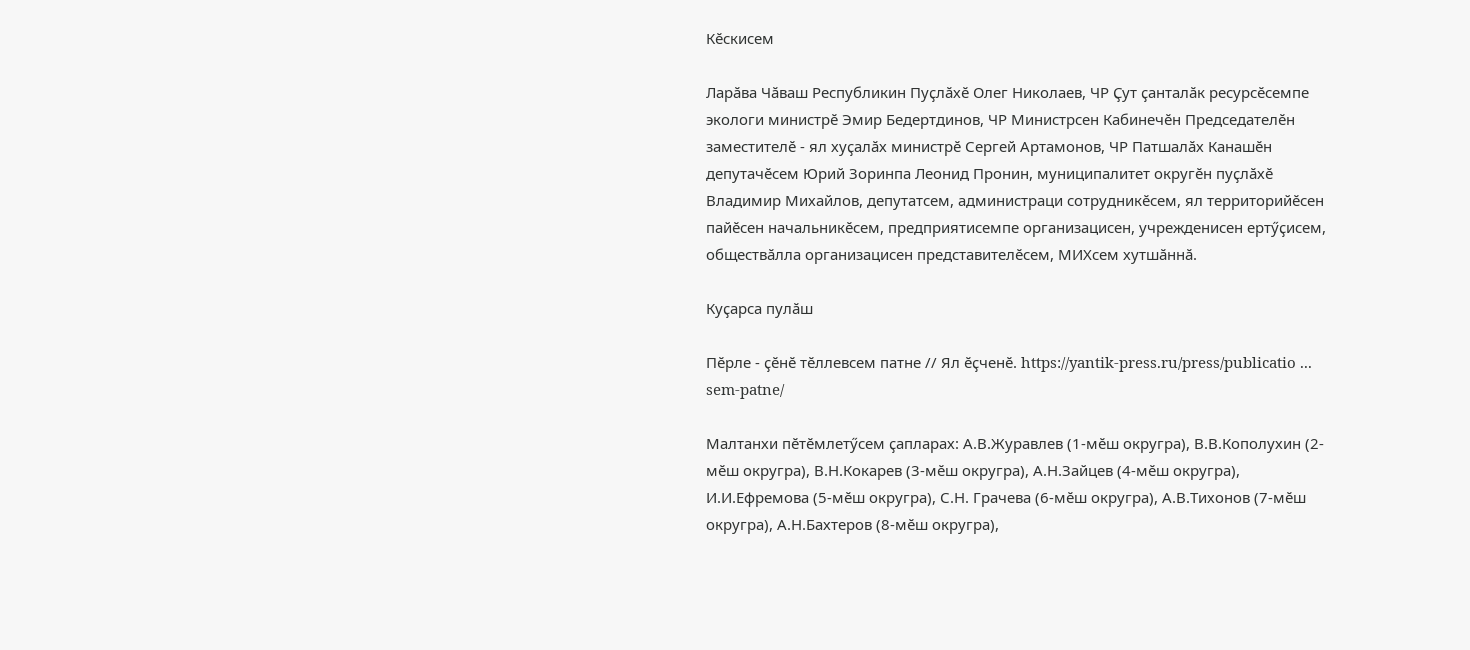Кӗскисем

Ларӑва Чӑваш Республикин Пуҫлӑхӗ Олег Николаев, ЧР Ҫут ҫанталӑк ресурсӗсемпе экологи министрӗ Эмир Бедертдинов, ЧР Министрсен Кабинечӗн Председателӗн заместителӗ - ял хуҫалӑх министрӗ Сергей Артамонов, ЧР Патшалӑх Канашӗн депутачӗсем Юрий Зоринпа Леонид Пронин, муниципалитет округӗн пуҫлӑхӗ Владимир Михайлов, депутатсем, администраци сотрудникӗсем, ял территорийӗсен пайӗсен начальникӗсем, предприятисемпе организацисен, учрежденисен ертӳҫисем, обществӑлла организацисен представителӗсем, МИХсем хутшӑннӑ.

Куҫарса пулӑш

Пӗрле - ҫӗнӗ тӗллевсем патне // Ял ӗҫченӗ. https://yantik-press.ru/press/publicatio ... sem-patne/

Малтанхи пӗтӗмлетӳсем ҫапларах: А.В.Журавлев (1-мӗш округра), В.В.Кополухин (2-мӗш округра), В.Н.Кокарев (3-мӗш округра), А.Н.Зайцев (4-мӗш округра), И.И.Ефремова (5-мӗш округра), С.Н. Грачева (6-мӗш округра), А.В.Тихонов (7-мӗш округра), А.Н.Бахтеров (8-мӗш округра),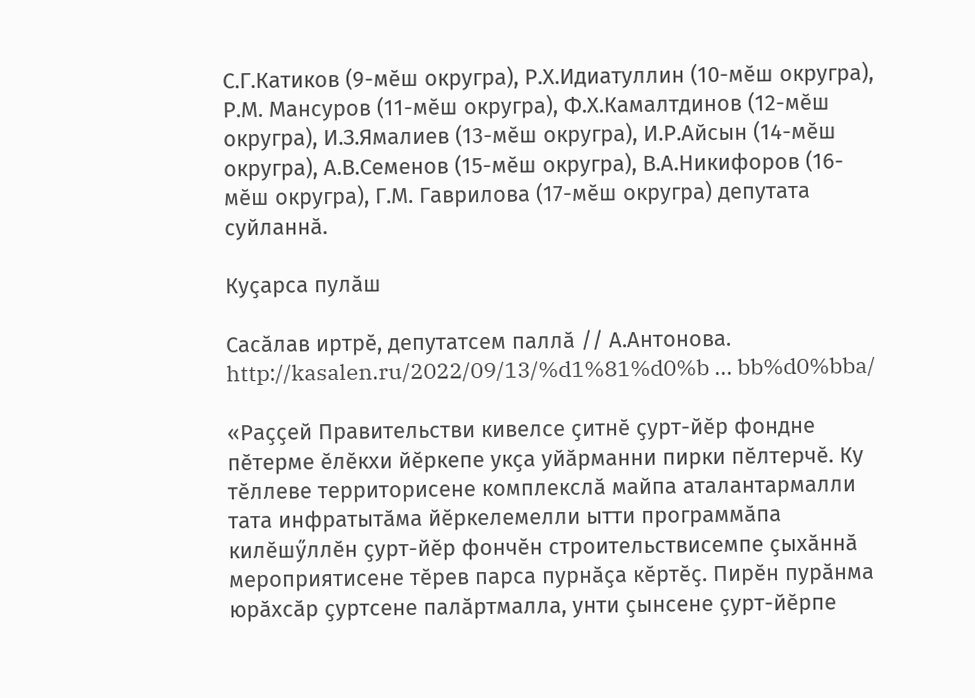С.Г.Катиков (9-мӗш округра), Р.Х.Идиатуллин (10-мӗш округра), Р.М. Мансуров (11-мӗш округра), Ф.Х.Камалтдинов (12-мӗш округра), И.З.Ямалиев (13-мӗш округра), И.Р.Айсын (14-мӗш округра), А.В.Семенов (15-мӗш округра), В.А.Никифоров (16-мӗш округра), Г.М. Гаврилова (17-мӗш округра) депутата суйланнӑ.

Куҫарса пулӑш

Сасӑлав иртрӗ, депутатсем паллӑ // А.Антонова. http://kasalen.ru/2022/09/13/%d1%81%d0%b ... bb%d0%bba/

«Раҫҫей Правительстви кивелсе ҫитнӗ ҫурт-йӗр фондне пӗтерме ӗлӗкхи йӗркепе укҫа уйӑрманни пирки пӗлтерчӗ. Ку тӗллеве территорисене комплекслӑ майпа аталантармалли тата инфратытӑма йӗркелемелли ытти программӑпа килӗшӳллӗн ҫурт-йӗр фончӗн строительствисемпе ҫыхӑннӑ мероприятисене тӗрев парса пурнӑҫа кӗртӗҫ. Пирӗн пурӑнма юрӑхсӑр ҫуртсене палӑртмалла, унти ҫынсене ҫурт-йӗрпе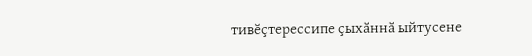тивӗҫтерессипе ҫыхӑннӑ ыйтусене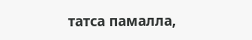татса памалла,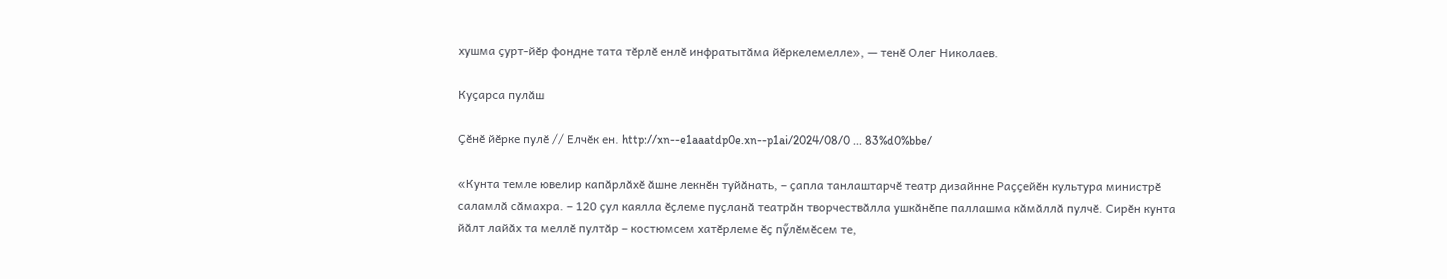хушма ҫурт-йӗр фондне тата тӗрлӗ енлӗ инфратытӑма йӗркелемелле», — тенӗ Олег Николаев.

Куҫарса пулӑш

Ҫӗнӗ йӗрке пулӗ // Елчӗк ен. http://xn--e1aaatdp0e.xn--p1ai/2024/08/0 ... 83%d0%bbe/

«Кунта темле ювелир капӑрлӑхӗ ӑшне лекнӗн туйӑнать, – ҫапла танлаштарчӗ театр дизайнне Раҫҫейӗн культура министрӗ саламлӑ сӑмахра. – 120 ҫул каялла ӗҫлеме пуҫланӑ театрӑн творчествӑлла ушкӑнӗпе паллашма кӑмӑллӑ пулчӗ. Сирӗн кунта йӑлт лайӑх та меллӗ пултӑр – костюмсем хатӗрлеме ӗҫ пӳлӗмӗсем те,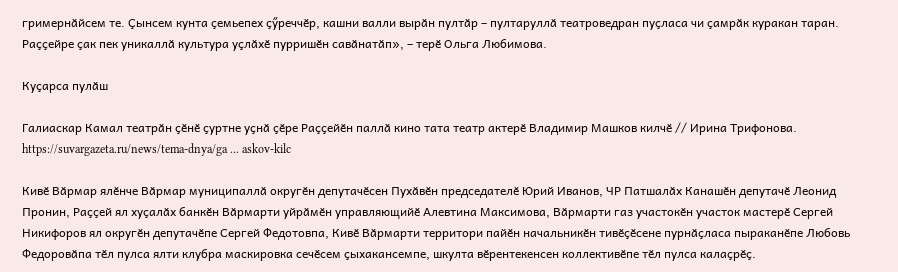гримернӑйсем те. Ҫынсем кунта ҫемьепех ҫӳреччӗр, кашни валли вырӑн пултӑр – пултаруллӑ театроведран пуҫласа чи ҫамрӑк куракан таран. Раҫҫейре ҫак пек уникаллӑ культура уҫлӑхӗ пурришӗн савӑнатӑп», – терӗ Ольга Любимова.

Куҫарса пулӑш

Галиаскар Камал театрӑн ҫӗнӗ ҫуртне уҫнӑ ҫӗре Раҫҫейӗн паллӑ кино тата театр актерӗ Владимир Машков килчӗ // Ирина Трифонова. https://suvargazeta.ru/news/tema-dnya/ga ... askov-kilc

Кивӗ Вӑрмар ялӗнче Вӑрмар муниципаллӑ округӗн депутачӗсен Пухӑвӗн председателӗ Юрий Иванов, ЧР Патшалӑх Канашӗн депутачӗ Леонид Пронин, Раҫҫей ял хуҫалӑх банкӗн Вӑрмарти уйрӑмӗн управляющийӗ Алевтина Максимова, Вӑрмарти газ участокӗн участок мастерӗ Сергей Никифоров ял округӗн депутачӗпе Сергей Федотовпа, Кивӗ Вӑрмарти территори пайӗн начальникӗн тивӗҫӗсене пурнӑҫласа пыраканӗпе Любовь Федоровӑпа тӗл пулса ялти клубра маскировка сечӗсем ҫыхакансемпе, шкулта вӗрентекенсен коллективӗпе тӗл пулса калаҫрӗҫ.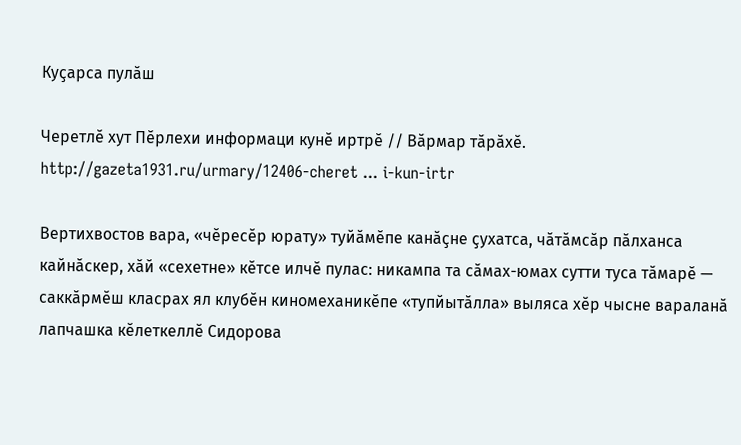Куҫарса пулӑш

Черетлӗ хут Пӗрлехи информаци кунӗ иртрӗ // Вӑрмар тӑрӑхӗ. http://gazeta1931.ru/urmary/12406-cheret ... i-kun-irtr

Вертихвостов вара, «чӗресӗр юрату» туйӑмӗпе канӑҫне ҫухатса, чӑтӑмсӑр пӑлханса кайнӑскер, хӑй «сехетне» кӗтсе илчӗ пулас: никампа та сӑмах-юмах сутти туса тӑмарӗ — саккӑрмӗш класрах ял клубӗн киномеханикӗпе «тупйытӑлла» выляса хӗр чысне вараланӑ лапчашка кӗлеткеллӗ Сидорова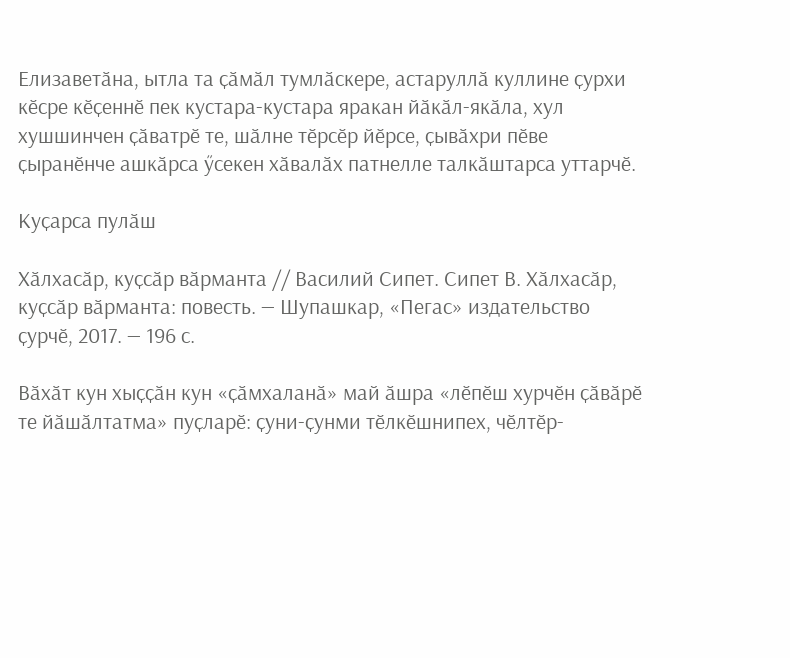Елизаветӑна, ытла та ҫӑмӑл тумлӑскере, астаруллӑ куллине ҫурхи кӗсре кӗҫеннӗ пек кустара-кустара яракан йӑкӑл-якӑла, хул хушшинчен ҫӑватрӗ те, шӑлне тӗрсӗр йӗрсе, ҫывӑхри пӗве ҫыранӗнче ашкӑрса ӳсекен хӑвалӑх патнелле талкӑштарса уттарчӗ.

Куҫарса пулӑш

Хӑлхасӑр, куҫсӑр вӑрманта // Василий Сипет. Сипет В. Хӑлхасӑр, куҫсӑр вӑрманта: повесть. — Шупашкар, «Пегас» издательство ҫурчӗ, 2017. — 196 с.

Вӑхӑт кун хыҫҫӑн кун «ҫӑмхаланӑ» май ӑшра «лӗпӗш хурчӗн ҫӑвӑрӗ те йӑшӑлтатма» пуҫларӗ: ҫуни-ҫунми тӗлкӗшнипех, чӗлтӗр-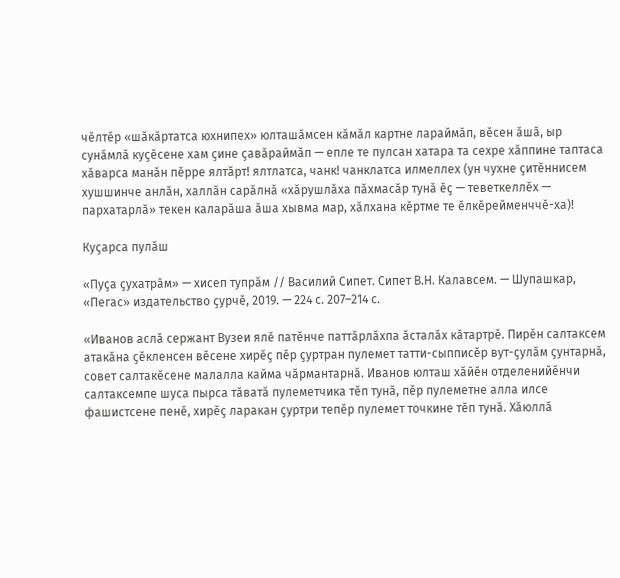чӗлтӗр «шӑкӑртатса юхнипех» юлташӑмсен кӑмӑл картне лараймӑп, вӗсен ӑшӑ, ыр сунӑмлӑ куҫӗсене хам ҫине ҫавӑраймӑп — епле те пулсан хатара та сехре хӑппине таптаса хӑварса манӑн пӗрре ялтӑрт! ялтлатса, чанк! чанклатса илмеллех (ун чухне ҫитӗннисем хушшинче анлӑн, халлӑн сарӑлнӑ «хӑрушлӑха пӑхмасӑр тунӑ ӗҫ — теветкеллӗх — пархатарлӑ» текен каларӑша ӑша хывма мар, хӑлхана кӗртме те ӗлкӗрейменччӗ-ха)!

Куҫарса пулӑш

«Пуҫа ҫухатрӑм» — хисеп тупрӑм // Василий Сипет. Сипет В.Н. Калавсем. — Шупашкар, «Пегас» издательство ҫурчӗ, 2019. — 224 с. 207–214 с.

«Иванов аслӑ сержант Вузеи ялӗ патӗнче паттӑрлӑхпа ӑсталӑх кӑтартрӗ. Пирӗн салтаксем атакӑна ҫӗкленсен вӗсене хирӗҫ пӗр ҫуртран пулемет татти-сыпписӗр вут-ҫулӑм ҫунтарнӑ, совет салтакӗсене малалла кайма чӑрмантарнӑ. Иванов юлташ хӑйӗн отделенийӗнчи салтаксемпе шуса пырса тӑватӑ пулеметчика тӗп тунӑ, пӗр пулеметне алла илсе фашистсене пенӗ, хирӗҫ ларакан ҫуртри тепӗр пулемет точкине тӗп тунӑ. Хӑюллӑ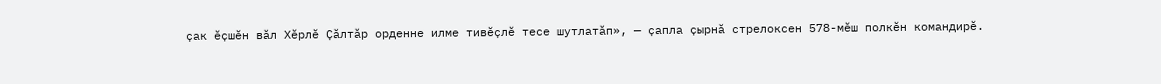ҫак ӗҫшӗн вӑл Хӗрлӗ Ҫӑлтӑр орденне илме тивӗҫлӗ тесе шутлатӑп», — ҫапла ҫырнӑ стрелоксен 578-мӗш полкӗн командирӗ.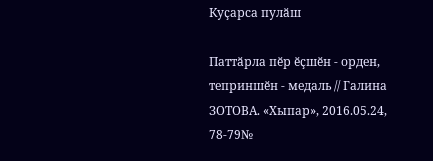Куҫарса пулӑш

Паттӑрла пӗр ӗҫшӗн - орден, теприншӗн - медаль // Галина ЗОТОВА. «Хыпар», 2016.05.24, 78-79№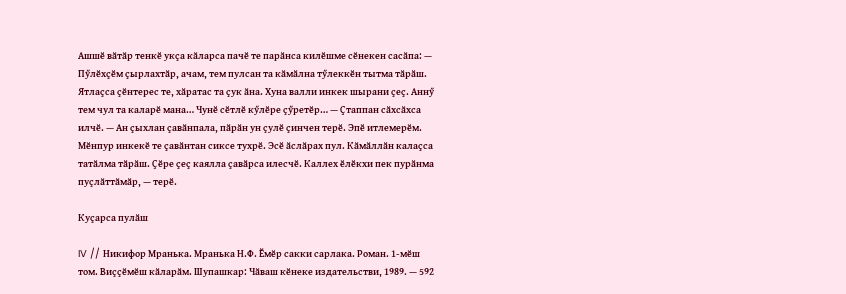Ашшӗ вӑтӑр тенкӗ укҫа кӑларса пачӗ те парӑнса килӗшме сӗнекен сасӑпа: — Пӳлӗхҫӗм ҫырлахтӑр, ачам, тем пулсан та кӑмӑлна тӳлеккӗн тытма тӑрӑш. Ятлаҫса ҫӗнтерес те, хӑратас та ҫук ӑна. Хуна валли инкек шырани ҫеҫ. Аннӳ тем чул та каларӗ мана… Чунӗ сӗтлӗ кӳлӗре ҫӳретӗр… — Ҫтаппан сӑхсӑхса илчӗ. — Ан ҫыхлан ҫавӑнпала, пӑрӑн ун ҫулӗ ҫинчен терӗ. Эпӗ итлемерӗм. Мӗнпур инкекӗ те ҫавӑнтан сиксе тухрӗ. Эсӗ ӑслӑрах пул. Кӑмӑллӑн калаҫса татӑлма тӑрӑш. Ҫӗре ҫеҫ каялла ҫавӑрса илесчӗ. Каллех ӗлӗкхи пек пурӑнма пуҫлӑттӑмӑр, — терӗ.

Куҫарса пулӑш

IV // Никифор Мранька. Мранька Н.Ф. Ӗмӗр сакки сарлака. Роман. 1-мӗш том. Виҫҫӗмӗш кӑларӑм. Шупашкар: Чӑваш кӗнеке издательстви, 1989. — 592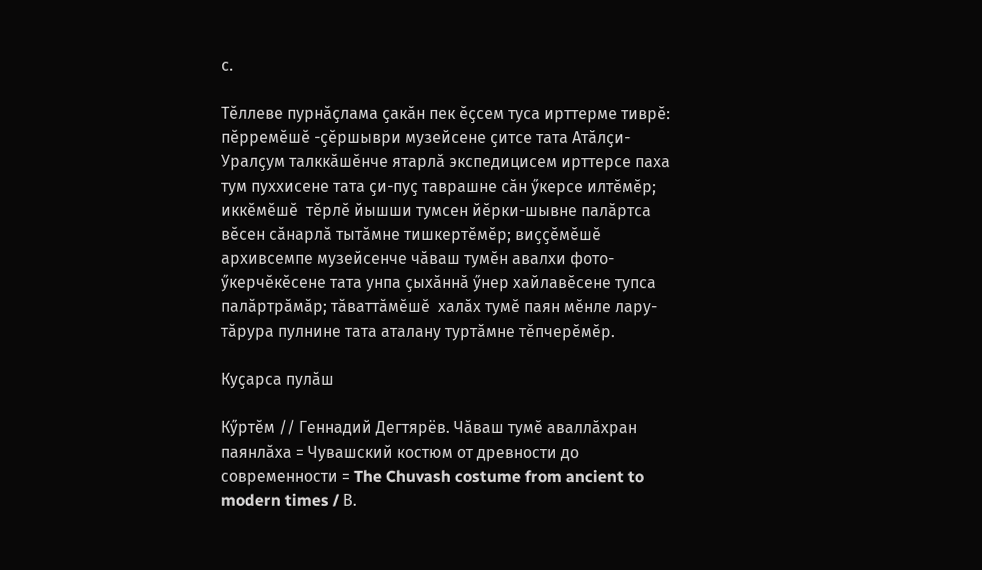с.

Тӗллеве пурнӑҫлама ҫакӑн пек ӗҫсем туса ирттерме тиврӗ: пӗрремӗшӗ -ҫӗршыври музейсене ҫитсе тата Атӑлҫи-Уралҫум талккӑшӗнче ятарлӑ экспедицисем ирттерсе паха тум пуххисене тата ҫи-пуҫ таврашне сӑн ӳкерсе илтӗмӗр; иккӗмӗшӗ  тӗрлӗ йышши тумсен йӗрки-шывне палӑртса вӗсен сӑнарлӑ тытӑмне тишкертӗмӗр; виҫҫӗмӗшӗ  архивсемпе музейсенче чӑваш тумӗн авалхи фото-ӳкерчӗкӗсене тата унпа ҫыхӑннӑ ӳнер хайлавӗсене тупса палӑртрӑмӑр; тӑваттӑмӗшӗ  халӑх тумӗ паян мӗнле лару-тӑрура пулнине тата аталану туртӑмне тӗпчерӗмӗр.

Куҫарса пулӑш

Кӳртӗм // Геннадий Дегтярёв. Чӑваш тумӗ аваллӑхран паянлӑха = Чувашский костюм от древности до современности = The Chuvash costume from ancient to modern times / В.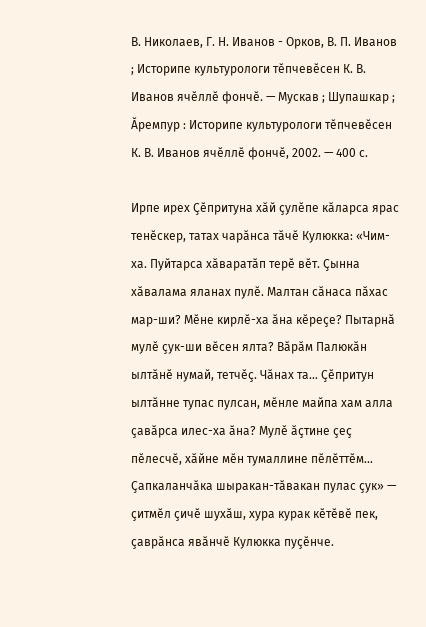В. Николаев, Г. Н. Иванов - Орков, В. П. Иванов ; Историпе культурологи тӗпчевӗсен К. В. Иванов ячӗллӗ фончӗ. — Мускав ; Шупашкар ; Ӑремпур : Историпе культурологи тӗпчевӗсен К. В. Иванов ячӗллӗ фончӗ, 2002. — 400 с.

Ирпе ирех Ҫӗпритуна хӑй ҫулӗпе кӑларса ярас тенӗскер, татах чарӑнса тӑчӗ Кулюкка: «Чим-ха. Пуйтарса хӑваратӑп терӗ вӗт. Ҫынна хӑвалама яланах пулӗ. Малтан сӑнаса пӑхас мар-ши? Мӗне кирлӗ-ха ӑна кӗреҫе? Пытарнӑ мулӗ ҫук-ши вӗсен ялта? Вӑрӑм Палюкӑн ылтӑнӗ нумай, тетчӗҫ. Чӑнах та… Ҫӗпритун ылтӑнне тупас пулсан, мӗнле майпа хам алла ҫавӑрса илес-ха ӑна? Мулӗ ӑҫтине ҫеҫ пӗлесчӗ, хӑйне мӗн тумаллине пӗлӗттӗм… Ҫапкаланчӑка шыракан-тӑвакан пулас ҫук» — ҫитмӗл ҫичӗ шухӑш, хура курак кӗтӗвӗ пек, ҫаврӑнса явӑнчӗ Кулюкка пуҫӗнче.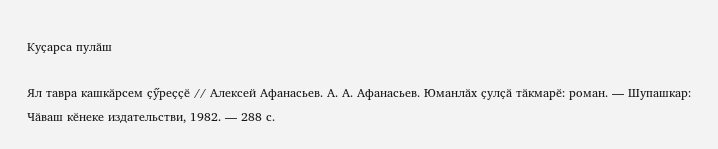Куҫарса пулӑш

Ял тавра кашкӑрсем ҫӳреҫҫӗ // Алексей Афанасьев. А. А. Афанасьев. Юманлӑх ҫулҫӑ тӑкмарӗ: роман. — Шупашкар: Чӑваш кӗнеке издательстви, 1982. — 288 с.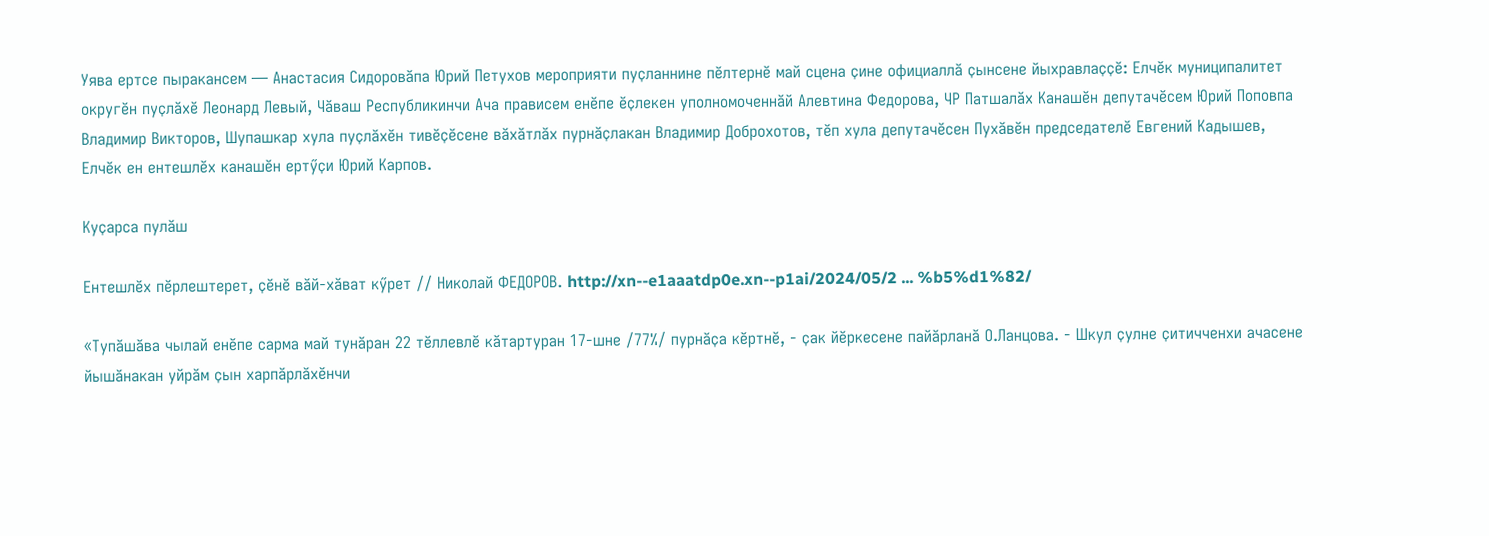Уява ертсе пыракансем — Анастасия Сидоровӑпа Юрий Петухов мероприяти пуҫланнине пӗлтернӗ май сцена ҫине официаллӑ ҫынсене йыхравлаҫҫӗ: Елчӗк муниципалитет округӗн пуҫлӑхӗ Леонард Левый, Чӑваш Республикинчи Ача прависем енӗпе ӗҫлекен уполномоченнӑй Алевтина Федорова, ЧР Патшалӑх Канашӗн депутачӗсем Юрий Поповпа Владимир Викторов, Шупашкар хула пуҫлӑхӗн тивӗҫӗсене вӑхӑтлӑх пурнӑҫлакан Владимир Доброхотов, тӗп хула депутачӗсен Пухӑвӗн председателӗ Евгений Кадышев, Елчӗк ен ентешлӗх канашӗн ертӳҫи Юрий Карпов.

Куҫарса пулӑш

Ентешлӗх пӗрлештерет, ҫӗнӗ вӑй-хӑват кӳрет // Николай ФЕДОРОВ. http://xn--e1aaatdp0e.xn--p1ai/2024/05/2 ... %b5%d1%82/

«Тупӑшӑва чылай енӗпе сарма май тунӑран 22 тӗллевлӗ кӑтартуран 17-шне /77%/ пурнӑҫа кӗртнӗ, - ҫак йӗркесене пайӑрланӑ О.Ланцова. - Шкул ҫулне ҫитичченхи ачасене йышӑнакан уйрӑм ҫын харпӑрлӑхӗнчи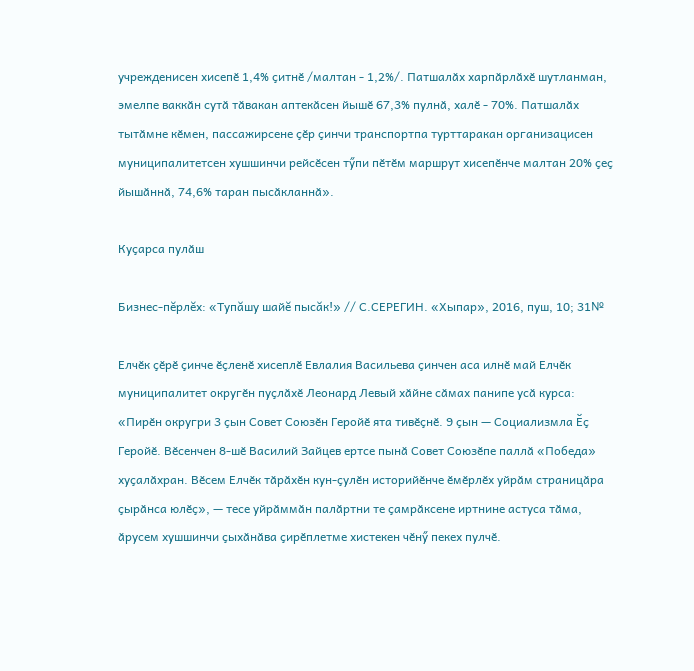учрежденисен хисепӗ 1,4% ҫитнӗ /малтан - 1,2%/. Патшалӑх харпӑрлӑхӗ шутланман, эмелпе ваккӑн сутӑ тӑвакан аптекӑсен йышӗ 67,3% пулнӑ, халӗ - 70%. Патшалӑх тытӑмне кӗмен, пассажирсене ҫӗр ҫинчи транспортпа турттаракан организацисен муниципалитетсен хушшинчи рейсӗсен тӳпи пӗтӗм маршрут хисепӗнче малтан 20% ҫеҫ йышӑннӑ, 74,6% таран пысӑкланнӑ».

Куҫарса пулӑш

Бизнес-пĕрлĕх: «Тупăшу шайĕ пысăк!» // С.СЕРЕГИН. «Хыпар», 2016, пуш, 10; 31№

Елчӗк ҫӗрӗ ҫинче ӗҫленӗ хисеплӗ Евлалия Васильева ҫинчен аса илнӗ май Елчӗк муниципалитет округӗн пуҫлӑхӗ Леонард Левый хӑйне сӑмах панипе усӑ курса: «Пирӗн округри 3 ҫын Совет Союзӗн Геройӗ ята тивӗҫнӗ. 9 ҫын — Социализмла Ӗҫ Геройӗ. Вӗсенчен 8-шӗ Василий Зайцев ертсе пынӑ Совет Союзӗпе паллӑ «Победа» хуҫалӑхран. Вӗсем Елчӗк тӑрӑхӗн кун-ҫулӗн историйӗнче ӗмӗрлӗх уйрӑм страницӑра ҫырӑнса юлӗҫ», — тесе уйрӑммӑн палӑртни те ҫамрӑксене иртнине астуса тӑма, ӑрусем хушшинчи ҫыхӑнӑва ҫирӗплетме хистекен чӗнӳ пекех пулчӗ.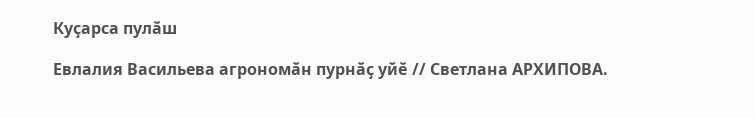Куҫарса пулӑш

Евлалия Васильева агрономӑн пурнӑҫ уйӗ // Светлана АРХИПОВА.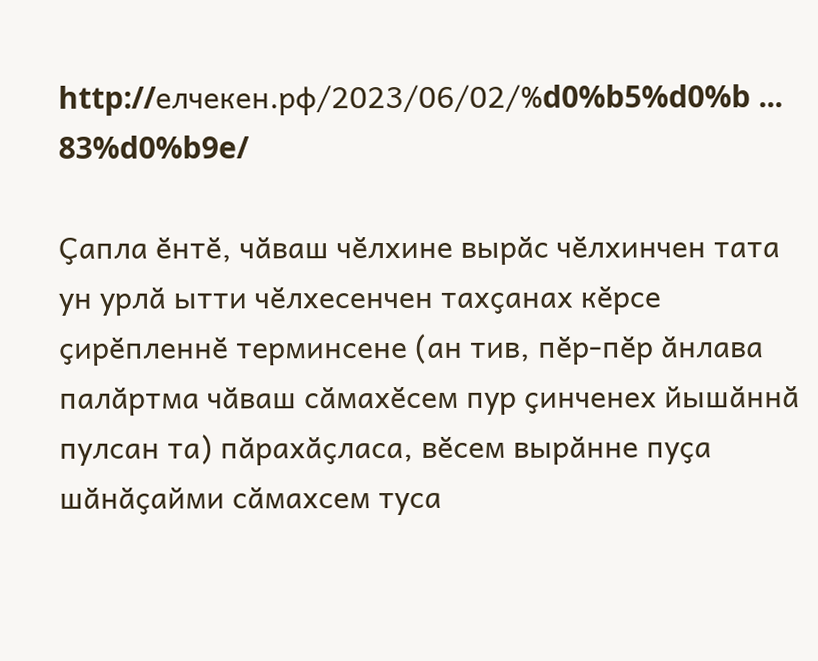http://елчекен.рф/2023/06/02/%d0%b5%d0%b ... 83%d0%b9e/

Ҫапла ӗнтӗ, чӑваш чӗлхине вырӑс чӗлхинчен тата ун урлӑ ытти чӗлхесенчен тахҫанах кӗрсе ҫирӗпленнӗ терминсене (ан тив, пӗр-пӗр ӑнлава палӑртма чӑваш сӑмахӗсем пур ҫинченех йышӑннӑ пулсан та) пӑрахӑҫласа, вӗсем вырӑнне пуҫа шӑнӑҫайми сӑмахсем туса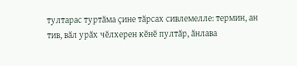тултарас туртӑма ҫине тӑрсах сивлемелле: термин, ан тив, вӑл урӑх чӗлхерен кӗнӗ пултӑр, ӑнлава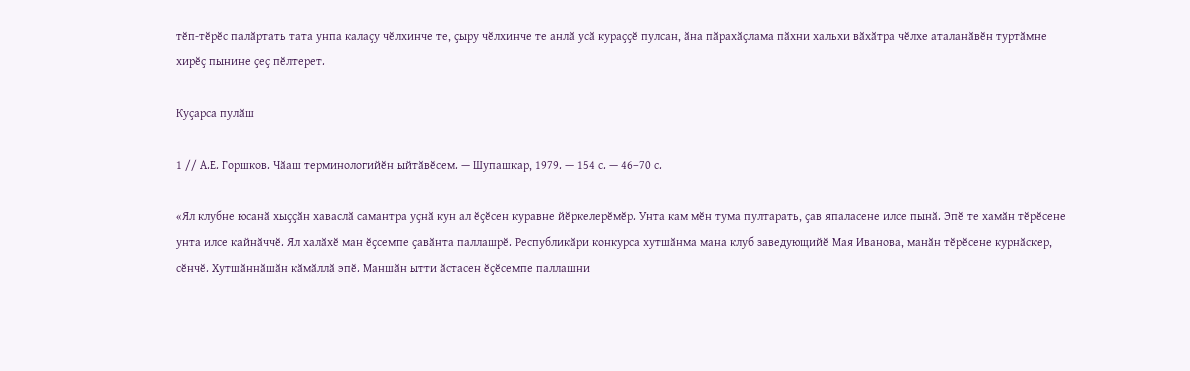тӗп-тӗрӗс палӑртать тата унпа калаҫу чӗлхинче те, ҫыру чӗлхинче те анлӑ усӑ кураҫҫӗ пулсан, ӑна пӑрахӑҫлама пӑхни хальхи вӑхӑтра чӗлхе аталанӑвӗн туртӑмне хирӗҫ пынине ҫеҫ пӗлтерет.

Куҫарса пулӑш

1 // А.Е. Горшков. Чӑаш терминологийӗн ыйтӑвӗсем. — Шупашкар, 1979. — 154 с. — 46–70 с.

«Ял клубне юсанӑ хыҫҫӑн хаваслӑ самантра уҫнӑ кун ал ӗҫӗсен куравне йӗркелерӗмӗр. Унта кам мӗн тума пултарать, ҫав япаласене илсе пынӑ. Эпӗ те хамӑн тӗрӗсене унта илсе кайнӑччӗ. Ял халӑхӗ ман ӗҫсемпе ҫавӑнта паллашрӗ. Республикӑри конкурса хутшӑнма мана клуб заведующийӗ Мая Иванова, манӑн тӗрӗсене курнӑскер, сӗнчӗ. Хутшӑннӑшӑн кӑмӑллӑ эпӗ. Маншӑн ытти ӑстасен ӗҫӗсемпе паллашни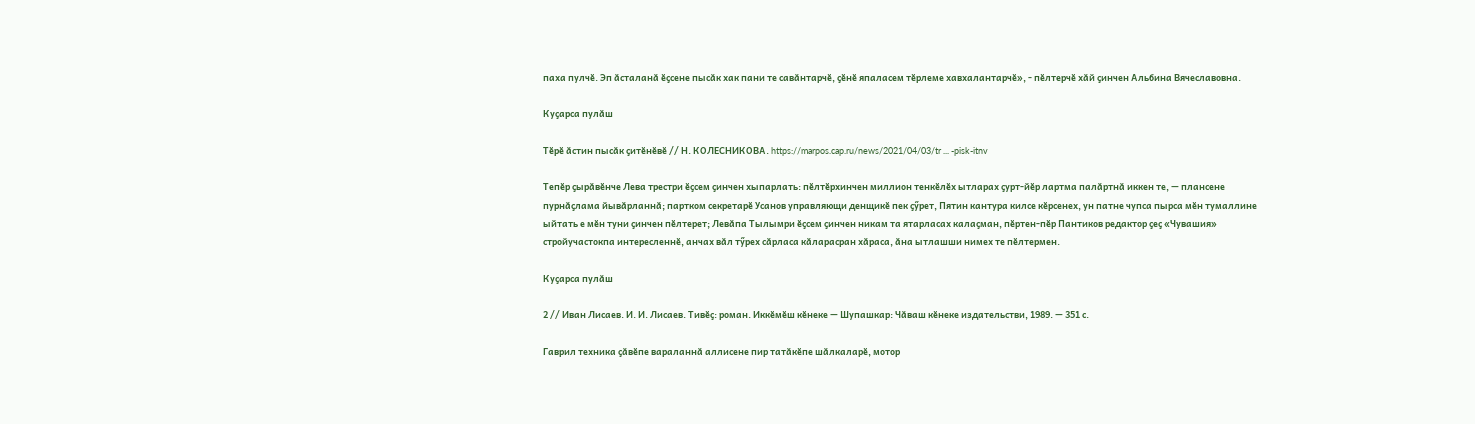паха пулчӗ. Эп ӑсталанӑ ӗҫсене пысӑк хак пани те савӑнтарчӗ, ҫӗнӗ япаласем тӗрлеме хавхалантарчӗ», - пӗлтерчӗ хӑй ҫинчен Альбина Вячеславовна.

Куҫарса пулӑш

Тӗрӗ ӑстин пысӑк ҫитӗнӗвӗ // Н. КОЛЕСНИКОВА. https://marpos.cap.ru/news/2021/04/03/tr ... -pisk-itnv

Тепӗр ҫырӑвӗнче Лева трестри ӗҫсем ҫинчен хыпарлать: пӗлтӗрхинчен миллион тенкӗлӗх ытларах ҫурт-йӗр лартма палӑртнӑ иккен те, — плансене пурнӑҫлама йывӑрланнӑ; партком секретарӗ Усанов управляющи денщикӗ пек ҫӳрет, Пятин кантура килсе кӗрсенех, ун патне чупса пырса мӗн тумаллине ыйтать е мӗн туни ҫинчен пӗлтерет; Левӑпа Тылымри ӗҫсем ҫинчен никам та ятарласах калаҫман, пӗртен-пӗр Пантиков редактор ҫеҫ «Чувашия» стройучастокпа интересленнӗ, анчах вӑл тӳрех сӑрласа кӑларасран хӑраса, ӑна ытлашши нимех те пӗлтермен.

Куҫарса пулӑш

2 // Иван Лисаев. И. И. Лисаев. Тивӗҫ: роман. Иккӗмӗш кӗнеке — Шупашкар: Чӑваш кӗнеке издательстви, 1989. — 351 с.

Гаврил техника ҫӑвӗпе вараланнӑ аллисене пир татӑкӗпе шӑлкаларӗ, мотор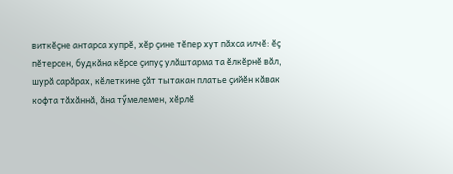виткӗҫне антарса хупрӗ, хӗр ҫине тӗпер хут пӑхса илчӗ: ӗҫ пӗтерсен, будкӑна кӗрсе ҫипуҫ улӑштарма та ӗлкӗрнӗ вӑл, шурӑ сарӑрах, кӗлеткине ҫӑт тытакан платье ҫийӗн кӑвак кофта тӑхӑннӑ, ӑна тӳмелемен, хӗрлӗ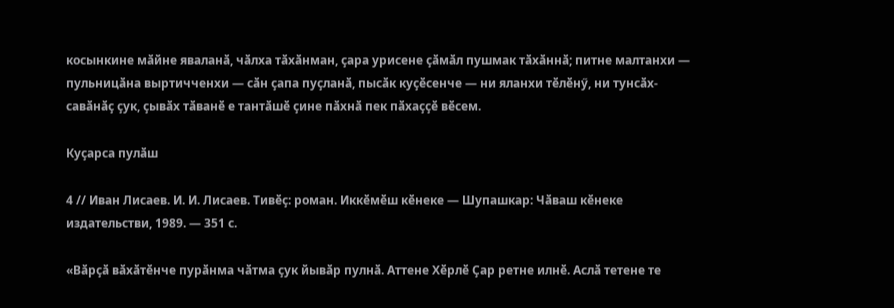косынкине мӑйне яваланӑ, чӑлха тӑхӑнман, ҫара урисене ҫӑмӑл пушмак тӑхӑннӑ; питне малтанхи — пульницӑна выртичченхи — сӑн ҫапа пуҫланӑ, пысӑк куҫӗсенче — ни яланхи тӗлӗнӳ, ни тунсӑх-савӑнӑҫ ҫук, ҫывӑх тӑванӗ е тантӑшӗ ҫине пӑхнӑ пек пӑхаҫҫӗ вӗсем.

Куҫарса пулӑш

4 // Иван Лисаев. И. И. Лисаев. Тивӗҫ: роман. Иккӗмӗш кӗнеке — Шупашкар: Чӑваш кӗнеке издательстви, 1989. — 351 с.

«Вӑрҫӑ вӑхӑтӗнче пурӑнма чӑтма ҫук йывӑр пулнӑ. Аттене Хӗрлӗ Ҫар ретне илнӗ. Аслӑ тетене те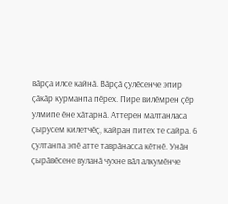вӑрҫа илсе кайнӑ. Вӑрҫӑ ҫулӗсенче эпир ҫӑкӑр курманпа пӗрех. Пире вилӗмрен ҫӗр улмипе ӗне хӑтарнӑ. Аттерен малтанласа ҫырусем килетчӗҫ, кайран питех те сайра. 6 ҫултанпа эпӗ атте таврӑнасса кӗтнӗ. Унӑн ҫырӑвӗсене вуланӑ чухне вӑл алкумӗнче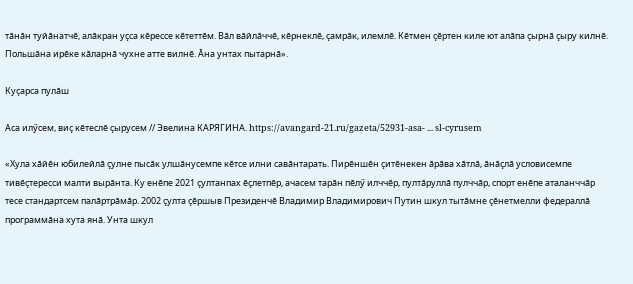тӑнӑн туйӑнатчӗ, алӑкран уҫса кӗрессе кӗтеттӗм. Вӑл вӑйлӑччӗ, кӗрнеклӗ, ҫамрӑк, илемлӗ. Кӗтмен ҫӗртен киле ют алӑпа ҫырнӑ ҫыру килнӗ. Польшӑна ирӗке кӑларнӑ чухне атте вилнӗ. Ӑна унтах пытарнӑ».

Куҫарса пулӑш

Аса илӳсем, виҫ кӗтеслӗ ҫырусем // Эвелина КАРЯГИНА. https://avangard-21.ru/gazeta/52931-asa- ... sl-cyrusem

«Хула хӑйӗн юбилейлӑ ҫулне пысӑк улшӑнусемпе кӗтсе илни савӑнтарать. Пирӗншӗн ҫитӗнекен ӑрӑва хӑтлӑ, ӑнӑҫлӑ условисемпе тивӗҫтересси малти вырӑнта. Ку енӗпе 2021 ҫултанпах ӗҫлетпӗр, ачасем тарӑн пӗлӳ илччӗр, пултӑруллӑ пулччӑр, спорт енӗпе аталанччӑр тесе стандартсем палӑртрӑмӑр. 2002 ҫулта ҫӗршыв Президенчӗ Владимир Владимирович Путин шкул тытӑмне ҫӗнетмелли федераллӑ программӑна хута янӑ. Унта шкул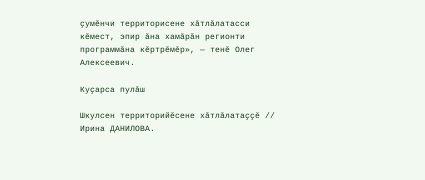ҫумӗнчи территорисене хӑтлӑлатасси кӗмест, эпир ӑна хамӑрӑн регионти программӑна кӗртрӗмӗр», — тенӗ Олег Алексеевич.

Куҫарса пулӑш

Шкулсен территорийӗсене хӑтлӑлатаҫҫӗ // Ирина ДАНИЛОВА.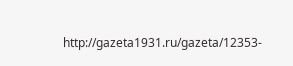http://gazeta1931.ru/gazeta/12353-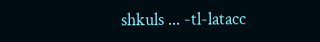shkuls ... -tl-latacc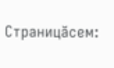Страницăсем: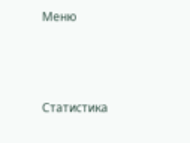Меню



Статистика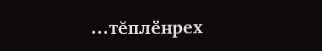...тĕплӗнрех